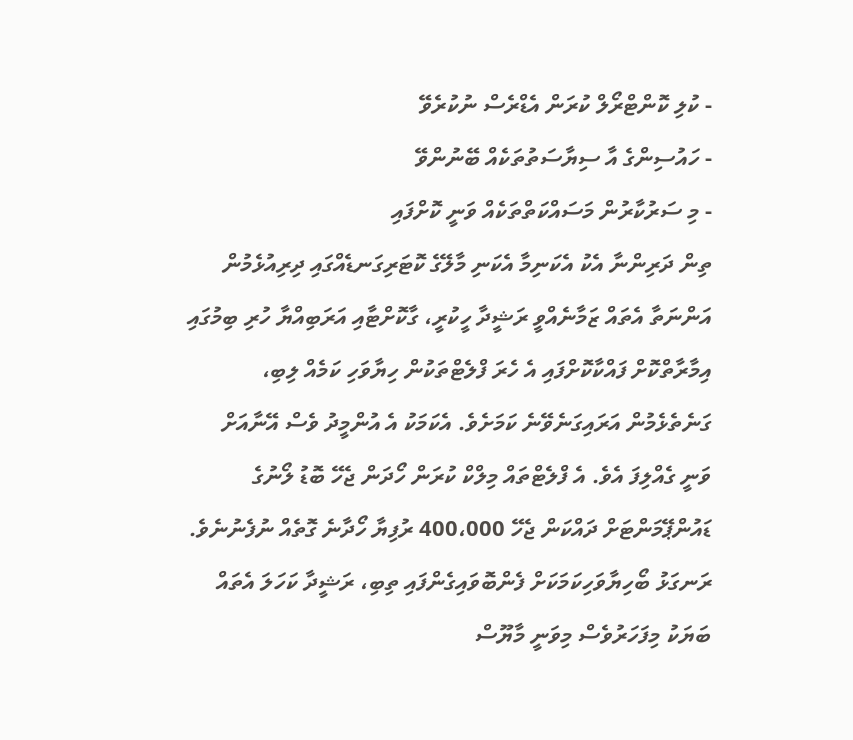- ކުލި ކޮންޓްރޯލް ކުރަން އެޑްރެސް ނުކުރެވޭ
- ހައުސިންގެ އާ ސިޔާސަތުތަކެއް ބޭނުންވޭ
- މި ސަރުކާރުން މަސައްކަތްތަކެއް ވަނީ ކޮށްފައި
ތިން ދަރިންނާ އެކު އެކަނިމާ އެކަނި މާލޭގެ ކޮޓަރިގަނޑެއްގައި ދިރިއުޅެމުން އަންނަތާ އެތައް ޒަމާނެއްވީ ރަޝީދާ ހީކުރީ، ގާކޮށްޓާއި އަރަބިއްޔާ ހުރި ބިމުގައި އިމާރާތްކޮށް ފައްކާކޮށްފައި އެ ހެރަ ފްލެޓްތަކުން ހިޔާވަހި ކަމެއް ލިބި، ގަނެތެޅެމުން އަރައިގަނެވޭނެ ކަމަށެވެ. އެކަމަކު އެ އުންމީދު ވެސް އޭނާއަށް ވަނީ ގެއްލިފަ އެވެ. އެ ފްލެޓްތައް މިލްކް ކުރަން ހޯދަން ޖެހޭ ބޮޑު ލޯނުގެ ޑައުންޕޭމަންޓަށް ދައްކަން ޖެހޭ 400،000 ރުފިޔާ ހޯދާނެ ގޮތެއް ނުފެނުނެވެ. ރަނގަޅު ބޯހިޔާވަހިކަމަކަށް ފެންބޮވައިގެންފައި ތިބި، ރަޝީދާ ކަހަލަ އެތައް ބަޔަކު މިފަހަރުވެސް މިވަނީ މާޔޫސް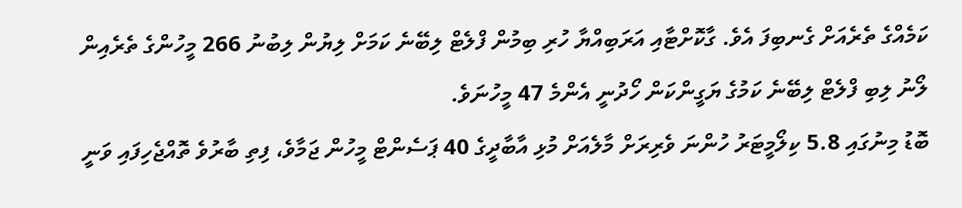ކަމެއްގެ ތެރެއަށް ގެނބިފަ އެވެ. ގާކޮށްޓާއި އަރަބިއްޔާ ހުރި ބިމުން ފްލެޓް ލިބޭނެ ކަމަށް ލިޔުން ލިބުނު 266 މީހުންގެ ތެރެއިން ލޯނު ލިބި ފްލެޓް ލިބޭނެ ކަމުގެ ޔަގީންކަން ހޯދުނީ އެންމެ 47 މީހުނަވެ.
ބޮޑު މިނުގައި 5.8 ކިލޯމީޓަރު ހުންނަ ވެރިރަށް މާލެއަށް މުޅި އާބާދީގެ 40 ޕަސެންޓް މީހުން ޖަމާވެ، ފިތި ބާރުވެ ތޮއްޖެހިފައި ވަނީ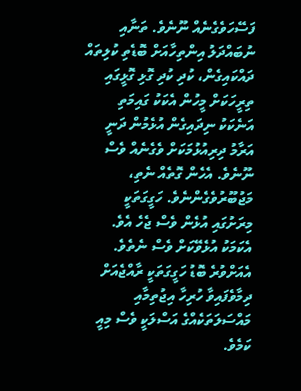ފަސޭހަވެގެނެއް ނޫނެވެ. ތަނާއި ނުބައްދަލު އިންތިހާއަށް ބޮޑެތި ކުލިތައް ދައްކައިގެން، ކުދި ކުދި ގޮޅި ގޮޅީގައި ތިރީހަކަށް މީހުން އެކަކު ގައިމަތި އަނެކަކު ނިދައިގެން އުޅެމުން ދަނީ އަރާމު ދިރިއުޅުމަކަށް ވެގެނެއް ވެސް ނޫނެވެ. އެހެން ގޮތެއް ނެތި، މަޖުބޫރުވެގެންނެވެ. ހަގީގަތަކީ މިރަށުގައި އުޅެން ވެސް ޖެހެ އެވެ. އެކަމަކު އުޅެވޭކަށް ވެސް ނެތެވެ. އެއަށްވުރެ ބޮޑު ހަގީގަތަކީ ރާއްޖެއަށް ދިމާވެފައިވާ ހުރިހާ އިޖުތިމާއި މައްސަލަތަކެއްގެ އަސްލަކީ ވެސް މިއީ ކަމެވެ.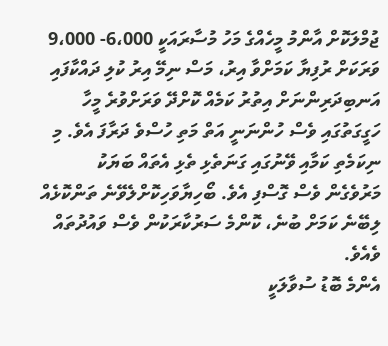ޖުމްލަކޮށް އާންމު މީހެއްގެ މަހު މުސާރައަކީ 6،000- 9،000 ވަރަކަށް ރުފިޔާ ކަމަށްވާ އިރު، މަސް ނިމޭ އިރު ކުލި ދައްކާފައި އަނބިދަރިންނަށް އިތުރު ކަމެއް ކޮށްދޭ ވަރަށްވުރެ މީހާ ހަގީގަތުގައި ވެސް ހުންނަނީ އަތް މަތި ހުސްވެ ދަރާފަ އެވެ. މި ނިކަމެތި ކަމާއި ވޭނުގައި ގަނަތެޅި ތެޅި އެތައް ބަޔަކު މަރުވެގެން ވެސް ގޮސްފި އެވެ. ބޯހިޔާވަހިކޮށްލެވޭނެ ތަންކޮޅެއް ލިބޭނެ ކަމަށް ބުނެ، ކޮންމެ ސަރުކާރަކުން ވެސް ވައުދުތައް ވެއެވެ.
އެންމެ ބޮޑު ސުވާލަކީ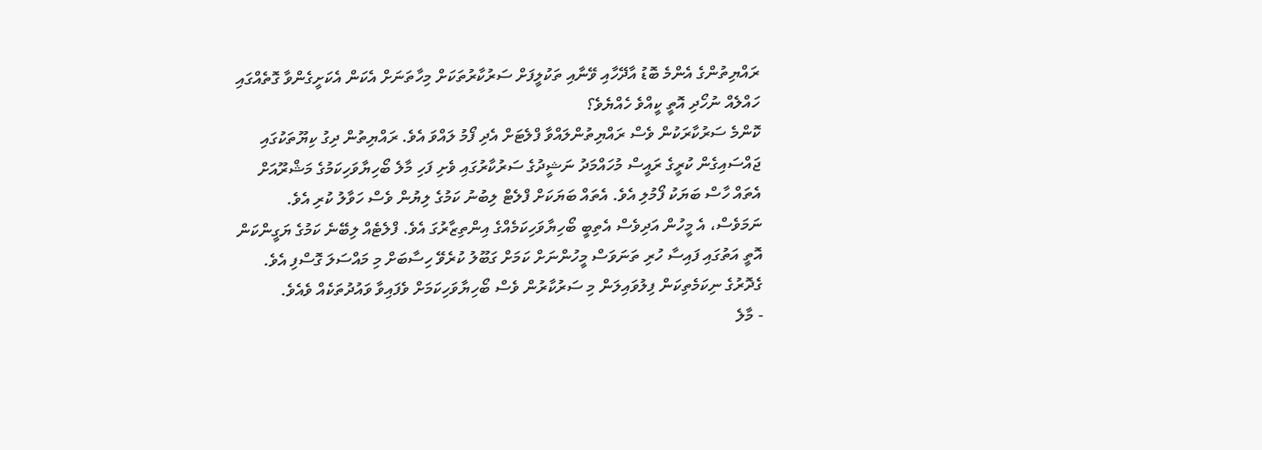ރައްޔިތުންގެ އެންމެ ބޮޑު އާދޭހާއި ވޭނާއި ތަކުލީފަށް ސަރުކާރުތަކަށް މިހާތަނަށް އެކަން އެކަށީގެންވާ ގޮތެއްގައި ހައްލެއް ނުހޯދި އޮތީ ކީއްވެ ހެއްޔެވެ؟
ކޮންމެ ސަރުކާރަކުން ވެސް ރައްޔިތުންލައްވާ ފްލެޓަށް އެދި ފޯމު ލައްވަ އެވެ. ރައްޔިތުން ދިގު ކިޔޫތަކުގައި ޖައްސައިގެން ކުރީގެ ރައީސް މުހައްމަދު ނަޝީދުގެ ސަރުކާރުގައި ވެށި ފަހި މާލެ ބޯހިޔާވަހިކަމުގެ މަޝްރޫއަށް އެތައް ހާސް ބަޔަކު ފޯމުލި އެވެ. އެތައް ބަޔަކަށް ފްލެޓް ލިބުނު ކަމުގެ ލިޔުން ވެސް ހަވާލު ކުރި އެވެ. ނަމަވެސް، އެ މީހުން އަދިވެސް އެތިބީ ބޯހިޔާވަހިކަމެއްގެ އިންތިޒާރުގަ އެވެ. ފްލެޓެއް ލިބޭނެ ކަމުގެ ޔަގީންކަން އޮތީ އަތުގައި ފައިސާ ހުރި ތަނަވަސް މީހުންނަށް ކަމަށް ގަބޫލު ކުރެވޭ ހިސާބަށް މި މައްސަލަ ގޮސްފި އެވެ.
ގެދޮރުގެ ނިކަމެތިކަން ފިލުވައިލަން މި ސަރުކާރުން ވެސް ބޯހިޔާވަހިކަމަށް ވެފައިވާ ވައުދުތަކެއް ވެއެވެ.
- މާލެ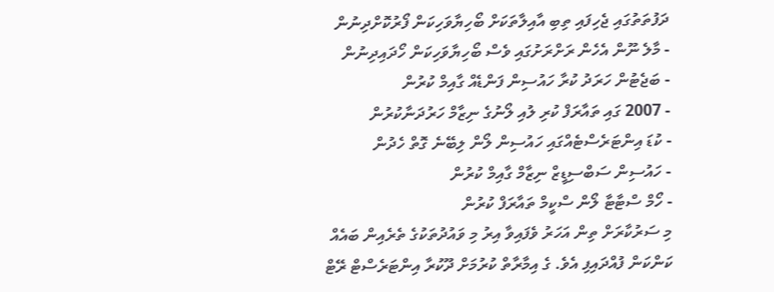ދަފުތަތުގައި ޖެހިފައި ތިބި އާއިލާތަކަށް ބޯހިޔާވަހިކަން ފޯރުކޮށްދިނުން
- މާލެ ނޫން އެހެން ރަށްރަށުގައި ވެސް ބޯހިޔާވަހިކަން ހޯދައިދިނުން
- ބަޖެޓުން ހަރަދު ކުރާ ހައުސިން ފަންޑެއް ގާއިމް ކުރުން
- 2007 ގައި ތައާރަފް ކުރި ލުއި ލޯނުގެ ނިޒާމް ހަރުދަނާކުރުން
- ކުޑަ އިންޓަރެސްޓެއްގައި ހައުސިން ލޯން ލިބޭނެ ގޮތް ހެދުން
- ހައުސިން ސަބްސިޑީޒް ނިޒާމް ގާއިމް ކުރުން
- ހޯމް ސްޓާޓާ ލޯން ސްކީމް ތައާރަފް ކުރުން
މި ސަރުކާރަށް ތިން އަހަރު ވެފައިވާ އިރު މި ވައުދުތަކުގެ ތެރެއިން ބައެއް ކަންކަން ފުއްދައިފި އެވެ. ގެ އިމާރާތް ކުރުމަށް ދޫކުރާ އިންޓަރެސްޓް ރޭޓް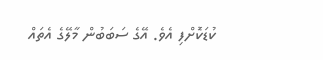ކުޑަކޮށްފި އެވެ. އޭގެ ސަބަބުން މާލޭގެ އެތައް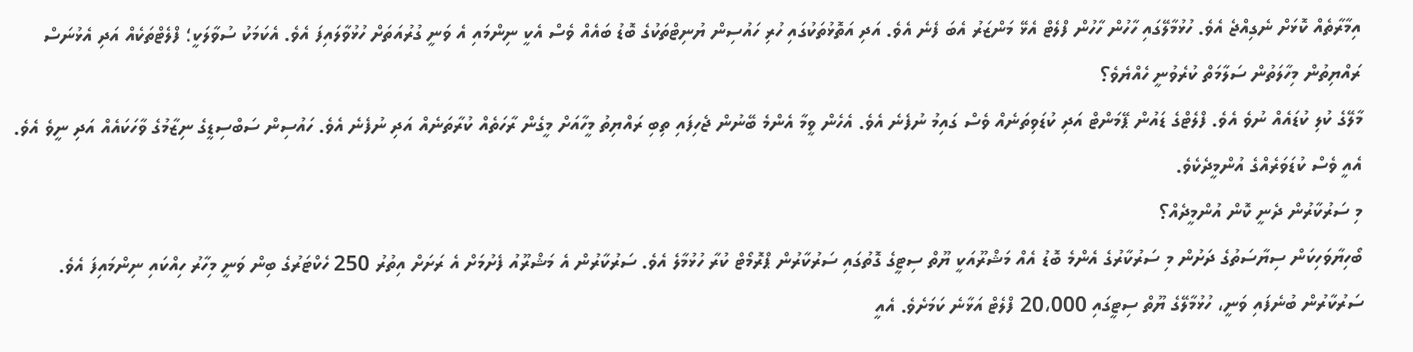އިމާރާތެއް ކޮޅަށް ނެގިއްޖެ އެވެ. ހުޅުމާލޭގައި ހާހުން ހާހުން ފްލެޓް އެޅޭ މަންޒަރު އެބަ ފެނެ އެވެ. އަދި އަތޮޅުތަކުގައި ހުރި ހައުސިން ޔުނިޓްތަކުގެ ބޮޑު ބައެއް ވެސް އެކީ ނިންމައި އެ ވަނީ ގުރުއަތަށް ހުޅުވާލައިފަ އެވެ. އެކަމަކު ސުވާލަކީ؛ ފްލެޓްތަކެއް އަދި އެޅުނަސް ރައްޔިތުން މިހާލަތުން ސަލާމަތް ކުރެވުނީ ހެއްޔެވެ؟
މާލޭގެ ކުލި ކުޑައެއް ނުވެ އެވެ. ފްލެޓްގެ ޑައުން ޕޭމަންޓް އަދި ކުޑަވިތަނެއް ވެސް ގައިމު ނުފެނެ އެވެ. އެހެން ވީމާ އެންމެ ބޭނުން ޖެހިފައި ތިބި ރައްޔިތު މީހާއަށް މީގެން ރާހަތެއް ކުރާތަނެއް އަދި ނުފެނެ އެވެ. ހައުސިން ސަބްސިޑީގެ ނިޒާމުގެ ވާހަކައެއް އަދި ނީވެ އެވެ. އެއީ ވެސް ކުޑަވަރެއްގެ އުންމީދެކެވެ.
މި ސަރުކާރުން ދެނީ ކޮން އުންމީދެއް؟
ބޯހިޔާވަހިކަން ސިޔާސަތުގެ ދަށުން މި ސަރުކާރުގެ އެންމެ ބޮޑު އެއް މަޝްރޫއަކީ ޔޫތް ސިޓީގެ ގޮތުގައި ސަރުކާރުން ޕްރޮމޯޓް ކުރާ ހުޅުމާލެ އެވެ. ސަރުކާރުން އެ މަޝްރޫއު ފެށުމަށް އެ ރަށަށް އިތުރު 250 ހެކްޓަރުގެ ބިން ވަނީ މިހާރު ހިއްކައި ނިންމައިފަ އެވެ. ސަރުކާރުން ބުނެފައި ވަނީ، ހުޅުމާލޭގެ ޔޫތް ސިޓީގައި 20،000 ފްލެޓް އަޅާނެ ކަމަށެވެ. އެއީ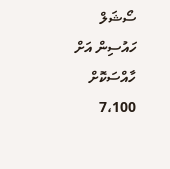ސޯޝަލް ހައުސިން އަށް ހާއްސަކޮށް 7،100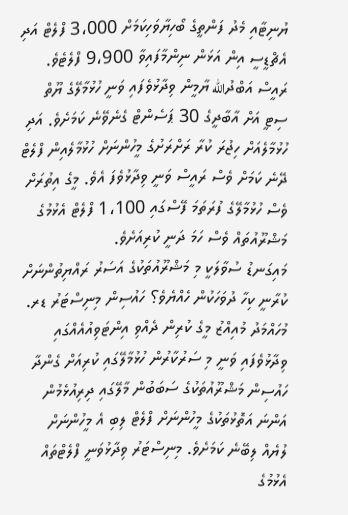ޔުނިޓާއި މެދު ފަންތީގެ ބޯހިޔާވަހިކަމަށް 3،000 ފްލެޓް އަދި އެޗްޑީސީ އިން އަޅަން ނިންމާފައިވާ 9،900 ފްލެޓެވެ. ރައީސް އަބްދުالله ޔާމީން ވިދާޅުވެފައި ވަނީ ހުޅުމާލޭގެ ޔޫތް ސިޓީ އަށް އާބާދީގެ 30 ޕަސެންޓް ގެނެވޭނެ ކަމަށެވެ. އަދި ހުޅުމާލެއަށް ހިޖުރަ ކުރާ ރަށްރަށުގެ މީހުންނަށް ހުޅުމާލެއިން ފްލެޓް ދޭނެ ކަމަށް ވެސް ރައީސް ވަނީ ވިދާޅުވެފަ އެވެ. މީގެ އިތުރަށް ވެސް ހުޅުމާލޭގެ ފުރަތަމަ ފޭސްގައި 1،100 ފްލެޓް އެޅުމުގެ މަޝްރޫއުތައް ވެސް ހަމަ ދަނީ ކުރިއަށެވެ.
މައިގަނޑު ސުވާލަކީ މި މަޝްރޫއުތަކުގެ އަސަރު ރައްޔިތުންނަށް ކުރާނީ ކިހާ ދުވަހަކުން ހެއްޔެވެ؟ ހައުސިން މިނިސްޓަރު ޑރ. މުހައްމަދު މުއިއްޒު މީގެ ކުރިން ދެއްވި އިންޓަވިއުއެއްގައި ވިދާޅުވެފައި ވަނީ މި ސަރުކާރުން ހުޅުމާލޭގައި ކުރިއަށް ގެންދާ ހައުސިން މަޝްރޫއުތަކުގެ ސަބަބުން މާލޭގައި ދިރިއުޅެމުން އަންނަ އަތޮޅުތަކުގެ މީހުންނަށް ފްލެޓް ލިބި އެ މީހުންނަށް ލުޔެއް ލިބޭނެ ކަމަށެވެ. މިނިސްޓަރު ވިދާޅުވަނީ ފްލެޓްތައް އެޅުމުގެ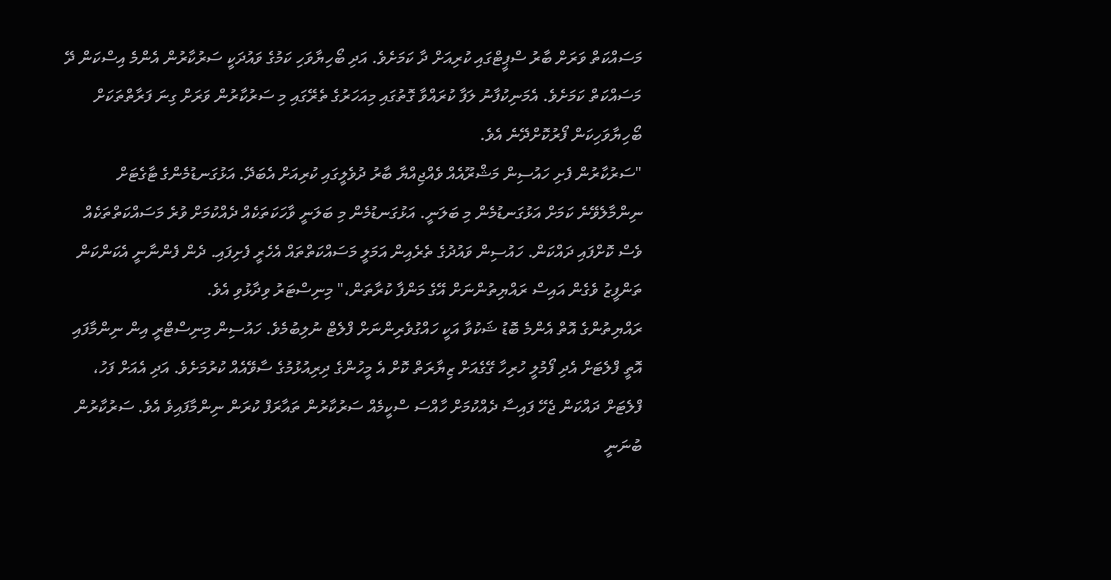މަސައްކަތް ވަރަށް ބާރު ސްޕީޓްގައި ކުރިއަށް ދާ ކަމަށެވެ. އަދި ބޯހިޔާވަހި ކަމުގެ ވައުދަކީ ސަރުކާރުން އެންމެ އިސްކަން ދޭ މަސައްކަތް ކަމަށެވެ. އެމަނިކުފާނު ލަފާ ކުރައްވާ ގޮތުގައި މިއަހަރުގެ ތެރޭގައި މި ސަރުކާރުން ވަރަށް ގިނަ ފަރާތްތަކަށް ބޯހިޔާވަހިކަން ފޯރުކޮށްދޭނެ އެވެ.
"ސަރުކާރުން ފެށި ހައުސިން މަޝްރޫއެއް ވެއްޖިއްޔާ ބާރު ދުވެލީގައި ކުރިއަށް އެބަދޭ. އަޅުގަނޑުމެންގެ ޓާގެޓަށް ނިންމާލެވޭނެ ކަމަށް އަޅުގަނޑުމެން މި ބަލަނީ. އަޅުގަނޑުމެން މި ބަލަނީ ވާހަކަތަކެއް ދެއްކުމަށް ވުރެ މަސައްކަތްތަކެއް ވެސް ކޮށްފައި ދައްކަން. ހައުސިން ވައުދުގެ ތެރެއިން އަމަލީ މަސައްކަތްތައް އެހެރީ ފެށިފައި. ދެން ފެންނާނީ އެކަންކަން ތަންފީޒު ވެގެން އައިސް ރައްޔިތުންނަށް އޭގެ މަންފާ ކުރާތަން،" މިނިސްޓަރު ވިދާޅުވި އެވެ.
ރައްޔިތުންގެ އޮތް އެންމެ ބޮޑު ޝަކުވާ އަކީ ހައްގުވެރިންނަށް ފްލެޓް ނުލިބުމެވެ. ހައުސިން މިނިސްޓްރީ އިން ނިންމާފައި އޮތީ ފްލެޓަށް އެދި ފޯމުލީ ހުރިހާ ގޭގެއަށް ޒިޔާރަތް ކޮށް އެ މީހުންގެ ދިރިއުޅުމުގެ ސާވޭއެއް ކުރުމަށެވެ. އަދި އެއަށް ފަހު، ފްލެޓަށް ދައްކަން ޖެހޭ ފައިސާ ދެއްކުމަށް ހާއްސަ ސްކީމެއް ސަރުކާރުން ތައާރަފް ކުރަން ނިންމާފައިވެ އެވެ. ސަރުކާރުން ބުނަނީ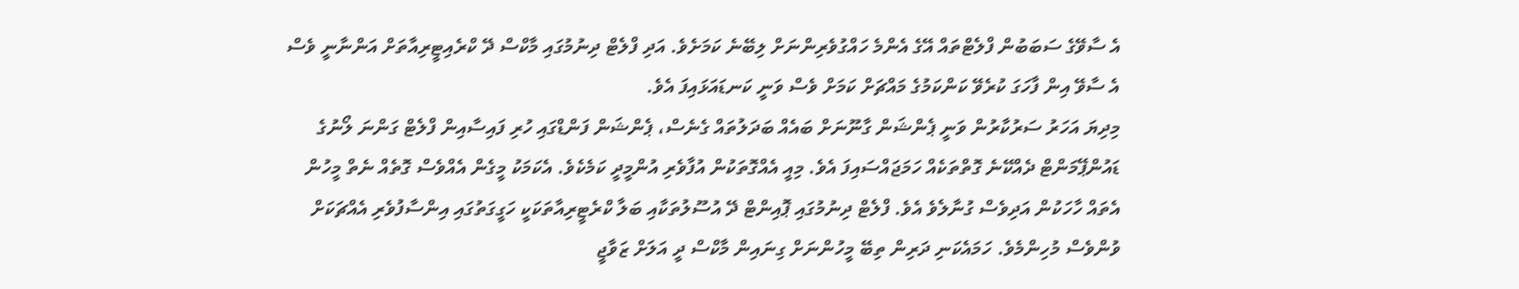އެ ސާވޭގެ ސަބަބުން ފްލެޓްތައް އޭގެ އެންމެ ހައްގުވެރިންނަށް ލިބޭނެ ކަމަށެވެ. އަދި ފްލެޓް ދިނުމުގައި މާކްސް ދޭ ކްރެއިޓީރިއާތަށް އަންނާނީ ވެސް އެ ސާވޭ އިން ފާހަގަ ކުރެވޭ ކަންކަމުގެ މައްޗަށް ކަމަށް ވެސް ވަނީ ކަނޑައަޅައިފަ އެވެ.
މިދިޔަ އަހަރު ސަރުކާރުން ވަނީ ޕެންޝަން ގާނޫނަށް ބައެއް ބަދަލުތައް ގެނެސް، ޕެންޝަން ފަންޑްގައި ހުރި ފައިސާއިން ފްލެޓް ގަންނަ ލޯނުގެ ޑައުންޕޭމަންޓް ދެއްކޭނެ ގޮތްތަކެއް ހަމަޖައްސައިފަ އެވެ. މިއީ އެއްގޮތަކުން އުފާވެރި އުންމީދީ ކަމެކެވެ. އެކަމަކު މީގެން އެއްވެސް ގޮތެއް ނެތް މީހުން އެތައް ހާހަކުން އަދިވެސް ގުނާލެވެ އެވެ. ފްލެޓް ދިނުމުގައި ޕޮއިންޓް ދޭ އުސޫލުތަކާއި ބަލާ ކްރެޓީރިއާތަކަކީ ހަގީގަތުގައި އިންސާފުވެރި އެއްޗަކަށް ވުންވެސް މުހިންމެވެ. ހަމައެކަނި ދަރިން ތިބޭ މީހުންނަށް ގިނައިން މާކްސް ދީ އަލަށް ޒަވާޖީ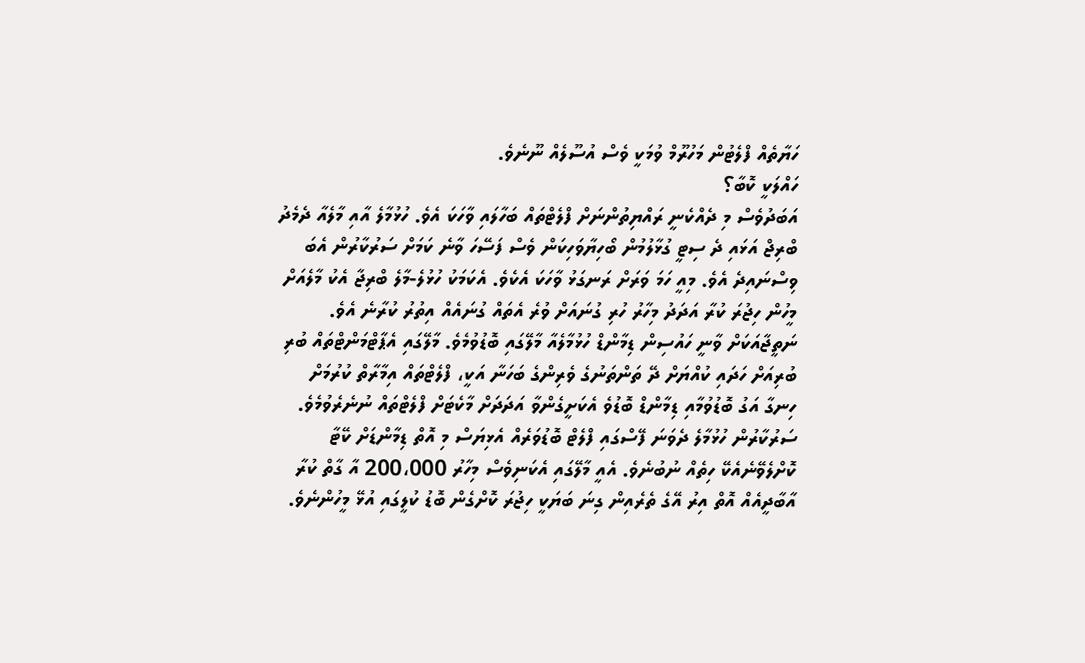ހަޔާތެއް ފްލެޓުން މަހުރޫމް ވުމަކީ ވެސް އުސޫލެއް ނޫނެވެ.
ހައްލަކީ ކޮބާ؟
އަބަދުވެސް މި ދެއްކެނީ ރައްޔިތުންނަށް ފްލެޓްތައް ބަހާލައި ވާހަކަ އެވެ. ހުޅުމާލެ އާއި މާލެއާ ދެމެދު ބްރިޖް އަޅައި ދެ ސިޓީ ގުޅާލުމުން ބޯހިޔާވަހިކަން ވެސް ފަސޭހަ ވާނެ ކަމަށް ސަރުކާރުން އެބަ ވިސްނައިދެ އެވެ. މިއީ ހަމަ ވަރަށް ރަނގަޅު ވާހަކަ އެކެވެ. އެކަމަކު ހުޅުލެ-މާލެ ބްރިޖާ އެކު މާލެއަށް މީހުން ހިޖުރަ ކުރާ އަދަދު މިހާރު ހުރި ގުނައަށް ވުރެ އެތައް ގުނައެއް އިތުރު ކުރާނެ އެވެ. ނަތީޖާއަކަށް ވާނީ ހައުސިން ޑިމާންޑް ހުޅުމާލެއާ މާލޭގައި ބޮޑުވުމެވެ. މާލޭގައި އެޕާޓްމަންޓްތައް ބުރި ބުރިއަށް ހަދައި ކުއްޔަށް ދޭ ތަންތަނުގެ ވެރިންގެ ބަހަނާ އަކީ، ފްލެޓްތައް އިމާރާތް ކުރުމަށް ހިނގާ އަގު ބޮޑުވުމާއި ޑިމާންޑް ބޮޑުވެ އެކަށީގެންވާ އަދަދަށް މާކެޓަށް ފްލެޓްތައް ނުނެރެވުމެވެ.
ސަރުކާރުން ހުޅުމާލެ ދެވަނަ ފޭސްގައި ފްލެޓް ބޮޑުވަރެއް އެޅިޔަސް މި އޮތް ޑިމާންޑަށް ކޭޓާ ކޮށްލެވޭނެއެކޭ ހިތެއް ނުބުނެވެ. އެއީ މާލޭގައި އެކަނިވެސް މިހާރު 200،000 އާ ގާތް ކުރާ އާބާދީއެއް އޮތް އިރު އޭގެ ތެރެއިން ގިނަ ބަޔަކީ ހިޖުރަ ކޮށްގެން ބޮޑު ކުލީގައި އުޅޭ މީހުންނެވެ.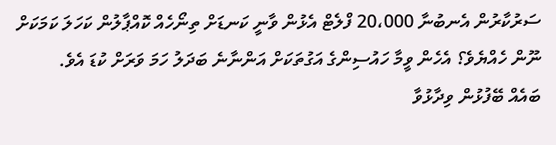ސަރުކާރުން އެނބުނާ 20،000 ފްލެޓް އެޅުން ވާނީ ކަނޑަށް ތިނޯހެއް ކޮއްޕާލުން ކަހަލަ ކަމަކަށް ނޫން ހެއްޔެވެ؟ އެހެން ވީމާ ހައުސިންގެ އަގުތަކަށް އަންނާނެ ބަދަލު ހަމަ ވަރަށް ކުޑަ އެވެ.
ބައެއް ބޭފުޅުން ވިދާޅުވާ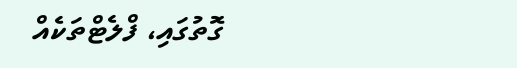ގޮތުގައި، ފްލެޓްތަކެއް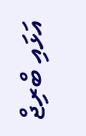އަޅައި ބްރިޖް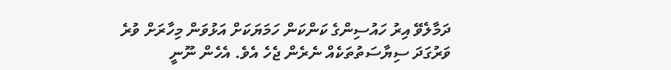ދަމާލެވޭ އިރު ހައުސިންގެ ކަންކަން ހަމަޔަކަށް އަޅުވަން މިހާރަށް ވުރެ ވަރުގަދަ ސިޔާސަތުތަކެއް ނެރެން ޖެހެ އެވެ. އެހެން ނޫނީ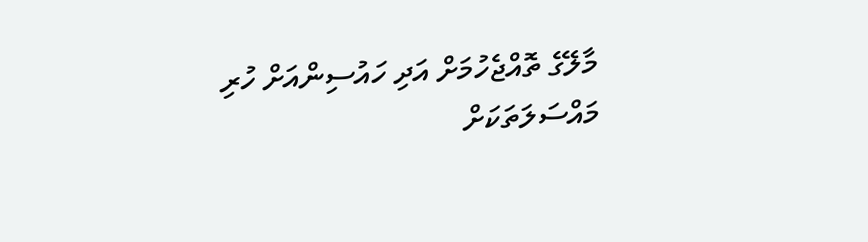މާލޭގެ ތޮއްޖެހުމަށް އަދި ހައުސިންއަށް ހުރި މައްސަލަތަކަށް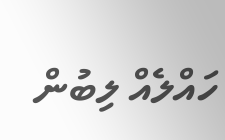ހައްލެއް ލިބުން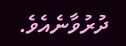ދުރުވާނެއެވެ.